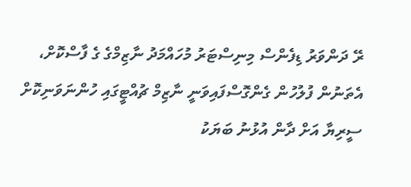ރޭ ދަންވަރު ޑިފެންސް މިނިސްޓަރު މުހައްމަދު ނާޒިމްގެ ގެ ފާސްކޮށް، އެތަނުން ފުލުހުން ގެންގޮސްފައިވަނީ ނާޒިމް ޗުއްޓީގައި ހުންނަވަނިކޮށް ސީރިޔާ އަށް ދާން އުޅުނު ބަޔަކު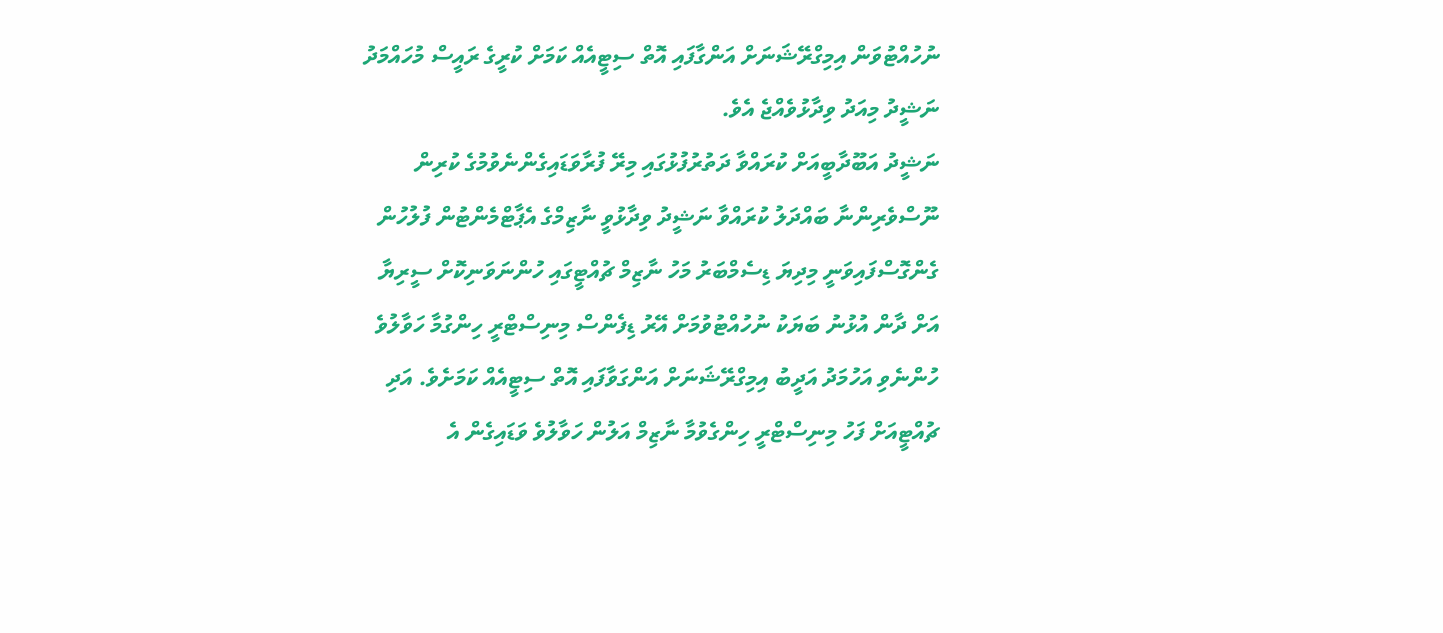ނުހުއްޓުވަން އިމިގްރޭޝަނަށް އަންގާފައި އޮތް ސިޓީއެއް ކަމަށް ކުރީގެ ރައީސް މުހައްމަދު ނަޝީދު މިއަދު ވިދާޅުވެއްޖެ އެވެ.
ނަޝީދު އަބޫދާބީއަށް ކުރައްވާ ދަތުރުފުޅުގައި މިރޭ ފުރާވަޑައިގެންނެވުމުގެ ކުރިން ނޫސްވެރިންނާ ބައްދަލު ކުރައްވާ ނަޝީދު ވިދާޅުވީ ނާޒިމްގެ އެޕާޓްމެންޓުން ފުލުހުން ގެންގޮސްފައިވަނީ މިދިޔަ ޑިސެމްބަރު މަހު ނާޒިމް ޗުއްޓީގައި ހުންނަވަނިކޮށް ސީރިޔާ އަށް ދާން އުޅުނު ބަޔަކު ނުހުއްޓުވުމަށް އޭރު ޑިފެންސް މިނިސްޓްރީ ހިންގުމާ ހަވާލުވެ ހުންނެވި އަހުމަދު އަދީބު އިމިގްރޭޝަނަށް އަންގަވާފައި އޮތް ސިޓީއެއް ކަމަށެވެ. އަދި ޗުއްޓީއަށް ފަހު މިނިސްޓްރީ ހިންގެވުމާ ނާޒިމް އަލުން ހަވާލުވެ ވަޑައިގެން އެ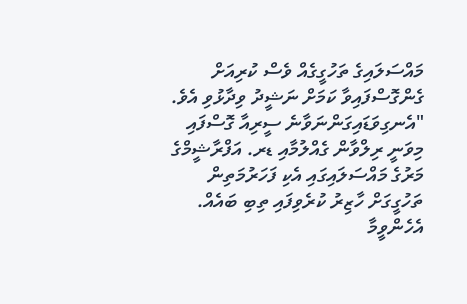މައްސަލައިގެ ތަހުގީގެއް ވެސް ކުރިއަށް ގެންގޮސްފައިވާ ކަމަށް ނަޝީދު ވިދާޅުވި އެވެ.
"އެނގިވަޑައިގަންނަވާނެ ސީރިއާ ގޮސްފައި މިވަނީ ރިލްވާން ގެއްލުމާއި ޑރ. އަފްރާޝީމްގެ މަރުގެ މައްސަލައިގައި އެކި ފަހަރުމަތިން ތަހުގީގަށް ހާޒިރު ކުރެވިފައި ތިބި ބައެއް. އެހެންވީމާ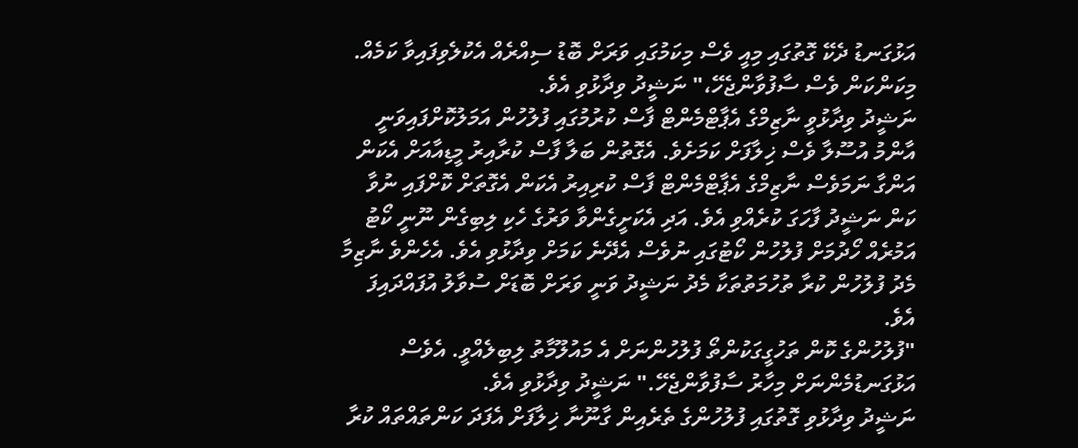އަޅުގަނޑު ދެކޭ ގޮތުގައި މިއީ ވެސް މިކަމުގައި ވަރަށް ބޮޑު ސިއްރެއް އެކުލެވިފައިވާ ކަމެއް. މިކަންކަން ވެސް ސާފުވާންޖެހޭ،" ނަޝީދު ވިދާޅުވި އެވެ.
ނަޝީދު ވިދާޅުވީ ނާޒިމްގެ އެޕާޓްމެންޓް ފާސް ކުރުމުގައި ފުލުހުން އަމަލުކޮށްފައިވަނީ އާންމު އުސޫލާ ވެސް ޚިލާފަށް ކަމަށެވެ. އެގޮތުން ބަލާ ފާސް ކުރާއިރު މީޑިއާއަށް އެކަން އަންގާ ނަމަވެސް ނާޒިމްގެ އެޕާޓްމެންޓް ފާސް ކުރިއިރު އެކަން އެގޮތަށް ކޮށްފައި ނުވާ ކަން ނަޝީދު ފާހަގަ ކުރެއްވި އެވެ. އަދި އެކަށީގެންވާ ވަރުގެ ހެކި ލިބިގެން ނޫނީ ކޯޓު އަމުރެއް ހޯދުމަށް ފުލުހުން ކޯޓުގައި ނުވެސް އެދޭނެ ކަމަށް ވިދާޅުވި އެވެ. އެހެންވެ ނާޒިމާ މެދު ފުލުހުން ކުރާ ތުހުމަތުތަކާ މެދު ނަޝީދު ވަނީ ވަރަށް ބޮޑަށް ސުވާލު އުފައްދައިފަ އެވެ.
"ފުލުހުންގެ ކޮން ތަހުގީގަކުންތޯ ފުލުހުންނަށް އެ މައުލޫމާތު ލިބިލެއްވީ. އެވެސް އަޅުގަނޑުމެންނަށް މިހާރު ސާފުވާންޖެހޭ." ނަޝީދު ވިދާޅުވި އެވެ.
ނަޝީދު ވިދާޅުވި ގޮތުގައި ފުލުހުންގެ ތެރެއިން ގާނޫނާ ޚިލާފަށް އެފަދަ ކަންތައްތައް ކުރާ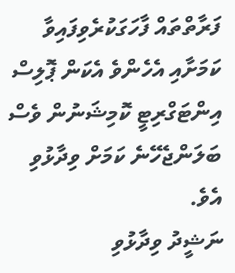ފަރާތްތައް ފާހަގަކުރެވިފައިވާ ކަމަށާއި އެހެންވެ އެކަން ޕޮލިސް އިންޓަގްރިޓީ ކޮމިޝަނުން ވެސް ބަލަންޖެހޭނެ ކަމަށް ވިދާޅުވި އެވެ.
ނަޝީދު ވިދާޅުވި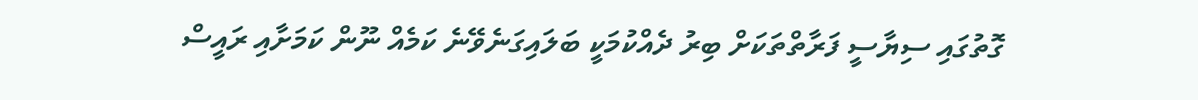ގޮތުގައި ސިޔާސީ ފަރާތްތަކަށް ބިރު ދެއްކުމަކީ ބަލައިގަނެވޭނެ ކަމެއް ނޫން ކަމަށާއި ރައީސް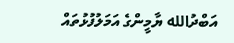އަބްދުالله ޔާމީންގެ އަމަލުފުޅުތައް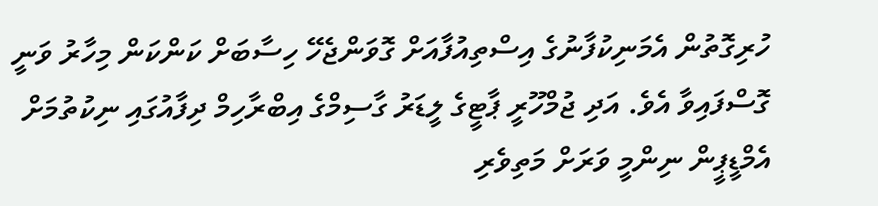ހުރިގޮތުން އެމަނިކުފާނުގެ އިސްތިއުފާއަށް ގޮވަންޖެހޭ ހިސާބަށް ކަންކަން މިހާރު ވަނީ ގޮސްފައިވާ އެވެ. އަދި ޖުމްހޫރީ ޕާޓީގެ ލީޑަރު ގާސިމްގެ އިބްރާހިމް ދިފާއުގައި ނިކުތުމަށް އެމްޑީޕީން ނިންމީ ވަރަށް މަތިވެރި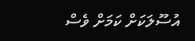އުސޫލަކަށް ކަމަށް ވެސް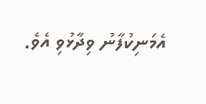އެމަނިކުފާނު ވިދާޅުވި އެވެ.